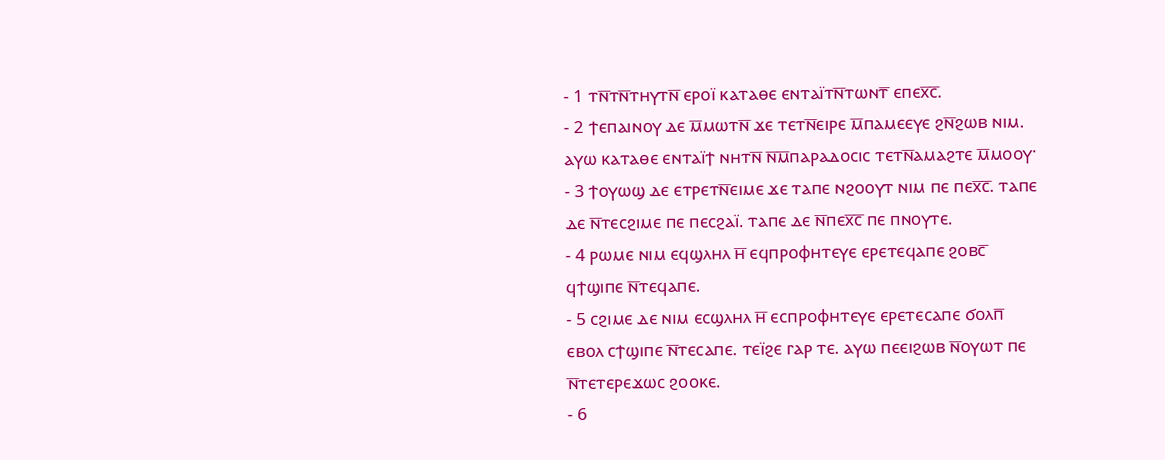- 1 ⲧⲛ̅ⲧⲛ̅ⲧⲏⲩⲧⲛ̅ ⲉⲣⲟⲓ̈ ⲕⲁⲧⲁⲑⲉ ⲉⲛⲧⲁⲓ̈ⲧⲛ̅ⲧⲱⲛⲧ̅ ⲉⲡⲉⲭ̅ⲥ̅.
- 2 ϯⲉⲡⲁⲓⲛⲟⲩ ⲇⲉ ⲙ̅ⲙⲱⲧⲛ̅ ϫⲉ ⲧⲉⲧⲛ̅ⲉⲓⲣⲉ ⲙ̅ⲡⲁⲙⲉⲉⲩⲉ ϩⲛ̅ϩⲱⲃ ⲛⲓⲙ. ⲁⲩⲱ ⲕⲁⲧⲁⲑⲉ ⲉⲛⲧⲁⲓ̈ϯ ⲛⲏⲧⲛ̅ ⲛ̅ⲙ̅ⲡⲁⲣⲁⲇⲟⲥⲓⲥ ⲧⲉⲧⲛ̅ⲁⲙⲁϩⲧⲉ ⲙ̅ⲙⲟⲟⲩ·
- 3 ϯⲟⲩⲱϣ ⲇⲉ ⲉⲧⲣⲉⲧⲛ̅ⲉⲓⲙⲉ ϫⲉ ⲧⲁⲡⲉ ⲛϩⲟⲟⲩⲧ ⲛⲓⲙ ⲡⲉ ⲡⲉⲭ̅ⲥ̅. ⲧⲁⲡⲉ ⲇⲉ ⲛ̅ⲧⲉⲥϩⲓⲙⲉ ⲡⲉ ⲡⲉⲥϩⲁⲓ̈. ⲧⲁⲡⲉ ⲇⲉ ⲛ̅ⲡⲉⲭ̅ⲥ̅ ⲡⲉ ⲡⲛⲟⲩⲧⲉ.
- 4 ⲣⲱⲙⲉ ⲛⲓⲙ ⲉϥϣⲗⲏⲗ ⲏ̅ ⲉϥⲡⲣⲟⲫⲏⲧⲉⲩⲉ ⲉⲣⲉⲧⲉϥⲁⲡⲉ ϩⲟⲃⲥ̅ ϥϯϣⲓⲡⲉ ⲛ̅ⲧⲉϥⲁⲡⲉ.
- 5 ⲥϩⲓⲙⲉ ⲇⲉ ⲛⲓⲙ ⲉⲥϣⲗⲏⲗ ⲏ̅ ⲉⲥⲡⲣⲟⲫⲏⲧⲉⲩⲉ ⲉⲣⲉⲧⲉⲥⲁⲡⲉ ϭⲟⲗⲡ̅ ⲉⲃⲟⲗ ⲥϯϣⲓⲡⲉ ⲛ̅ⲧⲉⲥⲁⲡⲉ. ⲧⲉⲓ̈ϩⲉ ⲅⲁⲣ ⲧⲉ. ⲁⲩⲱ ⲡⲉⲉⲓϩⲱⲃ ⲛ̅ⲟⲩⲱⲧ ⲡⲉ ⲛ̅ⲧⲉⲧⲉⲣⲉϫⲱⲥ ϩⲟⲟⲕⲉ.
- 6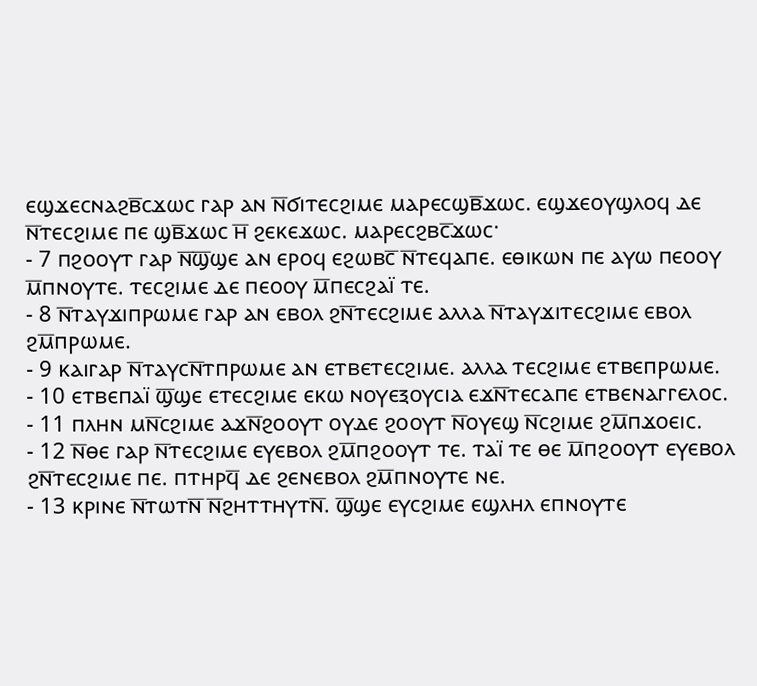ⲉϣϫⲉⲥⲛⲁϩⲃ̅ⲥϫⲱⲥ ⲅⲁⲣ ⲁⲛ ⲛ̅ϭⲓⲧⲉⲥϩⲓⲙⲉ ⲙⲁⲣⲉⲥϣⲃ̅ϫⲱⲥ. ⲉϣϫⲉⲟⲩϣⲗⲟϥ ⲇⲉ ⲛ̅ⲧⲉⲥϩⲓⲙⲉ ⲡⲉ ϣⲃ̅ϫⲱⲥ ⲏ̅ ϩⲉⲕⲉϫⲱⲥ. ⲙⲁⲣⲉⲥϩⲃⲥ̅ϫⲱⲥ·
- 7 ⲡϩⲟⲟⲩⲧ ⲅⲁⲣ ⲛ̅ϣ̅ϣⲉ ⲁⲛ ⲉⲣⲟϥ ⲉϩⲱⲃⲥ̅ ⲛ̅ⲧⲉϥⲁⲡⲉ. ⲉⲑⲓⲕⲱⲛ ⲡⲉ ⲁⲩⲱ ⲡⲉⲟⲟⲩ ⲙ̅ⲡⲛⲟⲩⲧⲉ. ⲧⲉⲥϩⲓⲙⲉ ⲇⲉ ⲡⲉⲟⲟⲩ ⲙ̅ⲡⲉⲥϩⲁⲓ̈ ⲧⲉ.
- 8 ⲛ̅ⲧⲁⲩϫⲓⲡⲣⲱⲙⲉ ⲅⲁⲣ ⲁⲛ ⲉⲃⲟⲗ ϩⲛ̅ⲧⲉⲥϩⲓⲙⲉ ⲁⲗⲗⲁ ⲛ̅ⲧⲁⲩϫⲓⲧⲉⲥϩⲓⲙⲉ ⲉⲃⲟⲗ ϩⲙ̅ⲡⲣⲱⲙⲉ.
- 9 ⲕⲁⲓⲅⲁⲣ ⲛ̅ⲧⲁⲩⲥⲛ̅ⲧⲡⲣⲱⲙⲉ ⲁⲛ ⲉⲧⲃⲉⲧⲉⲥϩⲓⲙⲉ. ⲁⲗⲗⲁ ⲧⲉⲥϩⲓⲙⲉ ⲉⲧⲃⲉⲡⲣⲱⲙⲉ.
- 10 ⲉⲧⲃⲉⲡⲁⲓ̈ ϣ̅ϣⲉ ⲉⲧⲉⲥϩⲓⲙⲉ ⲉⲕⲱ ⲛⲟⲩⲉⲝⲟⲩⲥⲓⲁ ⲉϫⲛ̅ⲧⲉⲥⲁⲡⲉ ⲉⲧⲃⲉⲛⲁⲅⲅⲉⲗⲟⲥ.
- 11 ⲡⲗⲏⲛ ⲙⲛ̅ⲥϩⲓⲙⲉ ⲁϫⲛ̅ϩⲟⲟⲩⲧ ⲟⲩⲇⲉ ϩⲟⲟⲩⲧ ⲛ̅ⲟⲩⲉϣ ⲛ̅ⲥϩⲓⲙⲉ ϩⲙ̅ⲡϫⲟⲉⲓⲥ.
- 12 ⲛ̅ⲑⲉ ⲅⲁⲣ ⲛ̅ⲧⲉⲥϩⲓⲙⲉ ⲉⲩⲉⲃⲟⲗ ϩⲙ̅ⲡϩⲟⲟⲩⲧ ⲧⲉ. ⲧⲁⲓ̈ ⲧⲉ ⲑⲉ ⲙ̅ⲡϩⲟⲟⲩⲧ ⲉⲩⲉⲃⲟⲗ ϩⲛ̅ⲧⲉⲥϩⲓⲙⲉ ⲡⲉ. ⲡⲧⲏⲣϥ̅ ⲇⲉ ϩⲉⲛⲉⲃⲟⲗ ϩⲙ̅ⲡⲛⲟⲩⲧⲉ ⲛⲉ.
- 13 ⲕⲣⲓⲛⲉ ⲛ̅ⲧⲱⲧⲛ̅ ⲛ̅ϩⲏⲧⲧⲏⲩⲧⲛ̅. ϣ̅ϣⲉ ⲉⲩⲥϩⲓⲙⲉ ⲉϣⲗⲏⲗ ⲉⲡⲛⲟⲩⲧⲉ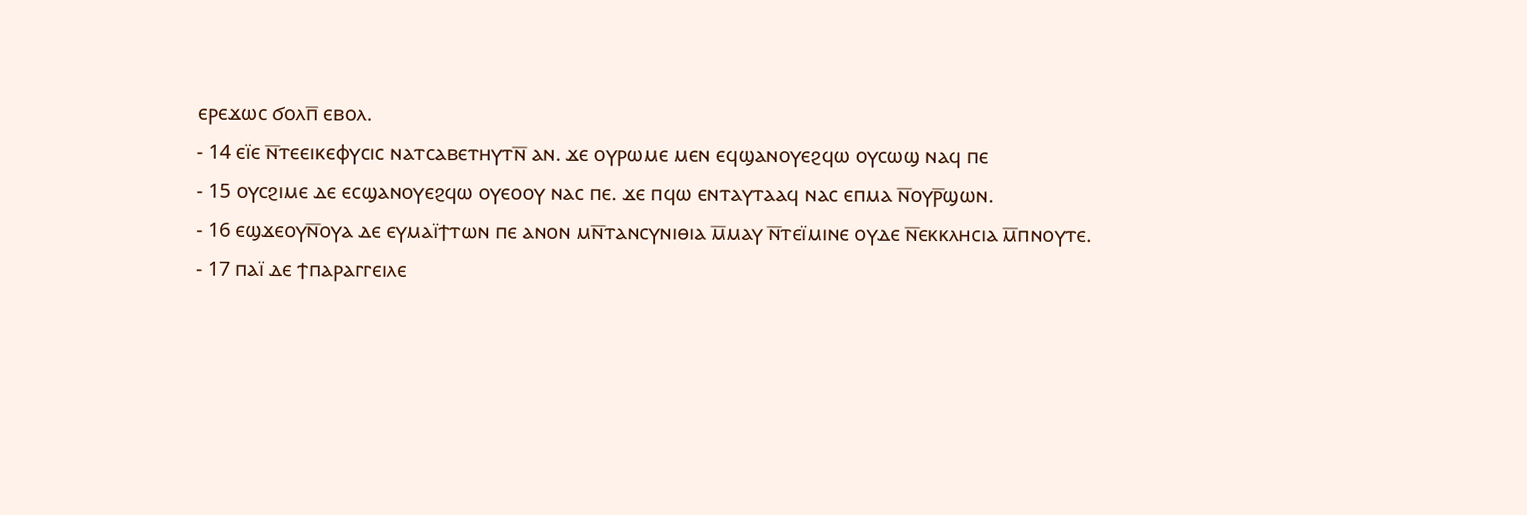ⲉⲣⲉϫⲱⲥ ϭⲟⲗⲡ̅ ⲉⲃⲟⲗ.
- 14 ⲉⲓ̈ⲉ ⲛ̅ⲧⲉⲉⲓⲕⲉⲫⲩⲥⲓⲥ ⲛⲁⲧⲥⲁⲃⲉⲧⲏⲩⲧⲛ̅ ⲁⲛ. ϫⲉ ⲟⲩⲣⲱⲙⲉ ⲙⲉⲛ ⲉϥϣⲁⲛⲟⲩⲉϩϥⲱ ⲟⲩⲥⲱϣ ⲛⲁϥ ⲡⲉ
- 15 ⲟⲩⲥϩⲓⲙⲉ ⲇⲉ ⲉⲥϣⲁⲛⲟⲩⲉϩϥⲱ ⲟⲩⲉⲟⲟⲩ ⲛⲁⲥ ⲡⲉ. ϫⲉ ⲡϥⲱ ⲉⲛⲧⲁⲩⲧⲁⲁϥ ⲛⲁⲥ ⲉⲡⲙⲁ ⲛ̅ⲟⲩⲣ̅ϣⲱⲛ.
- 16 ⲉϣϫⲉⲟⲩⲛ̅ⲟⲩⲁ ⲇⲉ ⲉⲩⲙⲁⲓ̈ϯⲧⲱⲛ ⲡⲉ ⲁⲛⲟⲛ ⲙⲛ̅ⲧⲁⲛⲥⲩⲛⲓⲑⲓⲁ ⲙ̅ⲙⲁⲩ ⲛ̅ⲧⲉⲓ̈ⲙⲓⲛⲉ ⲟⲩⲇⲉ ⲛ̅ⲉⲕⲕⲗⲏⲥⲓⲁ ⲙ̅ⲡⲛⲟⲩⲧⲉ.
- 17 ⲡⲁⲓ̈ ⲇⲉ ϯⲡⲁⲣⲁⲅⲅⲉⲓⲗⲉ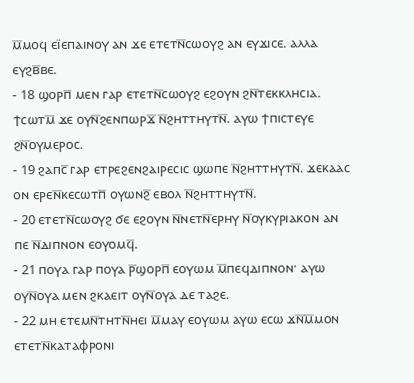ⲙ̅ⲙⲟϥ ⲉⲓ̈ⲉⲡⲁⲓⲛⲟⲩ ⲁⲛ ϫⲉ ⲉⲧⲉⲧⲛ̅ⲥⲱⲟⲩϩ ⲁⲛ ⲉⲩϫⲓⲥⲉ. ⲁⲗⲗⲁ ⲉⲩϩⲃ̅ⲃⲉ.
- 18 ϣⲟⲣⲡ̅ ⲙⲉⲛ ⲅⲁⲣ ⲉⲧⲉⲧⲛ̅ⲥⲱⲟⲩϩ ⲉϩⲟⲩⲛ ϩⲛ̅ⲧⲉⲕⲕⲗⲏⲥⲓⲁ. ϯⲥⲱⲧⲙ̅ ϫⲉ ⲟⲩⲛ̅ϩⲉⲛⲡⲱⲣϫ̅ ⲛ̅ϩⲏⲧⲧⲏⲩⲧⲛ̅. ⲁⲩⲱ ϯⲡⲓⲥⲧⲉⲩⲉ ϩⲛ̅ⲟⲩⲙⲉⲣⲟⲥ.
- 19 ϩⲁⲡⲥ̅ ⲅⲁⲣ ⲉⲧⲣⲉϩⲉⲛϩⲁⲓⲣⲉⲥⲓⲥ ϣⲱⲡⲉ ⲛ̅ϩⲏⲧⲧⲏⲩⲧⲛ̅. ϫⲉⲕⲁⲁⲥ ⲟⲛ ⲉⲣⲉⲛ̅ⲕⲉⲥⲱⲧⲡ̅ ⲟⲩⲱⲛϩ̅ ⲉⲃⲟⲗ ⲛ̅ϩⲏⲧⲧⲏⲩⲧⲛ̅.
- 20 ⲉⲧⲉⲧⲛ̅ⲥⲱⲟⲩϩ ϭⲉ ⲉϩⲟⲩⲛ ⲛ̅ⲛⲉⲧⲛ̅ⲉⲣⲏⲩ ⲛ̅ⲟⲩⲕⲩⲣⲓⲁⲕⲟⲛ ⲁⲛ ⲡⲉ ⲛ̅ⲇⲓⲡⲛⲟⲛ ⲉⲟⲩⲟⲙϥ̅.
- 21 ⲡⲟⲩⲁ ⲅⲁⲣ ⲡⲟⲩⲁ ⲣ̅ϣⲟⲣⲡ̅ ⲉⲟⲩⲱⲙ ⲙ̅ⲡⲉϥⲇⲓⲡⲛⲟⲛ· ⲁⲩⲱ ⲟⲩⲛ̅ⲟⲩⲁ ⲙⲉⲛ ϩⲕⲁⲉⲓⲧ ⲟⲩⲛ̅ⲟⲩⲁ ⲇⲉ ⲧⲁϩⲉ.
- 22 ⲙⲏ ⲉⲧⲉⲙⲛ̅ⲧⲏⲧⲛ̅ⲏⲉⲓ ⲙ̅ⲙⲁⲩ ⲉⲟⲩⲱⲙ ⲁⲩⲱ ⲉⲥⲱ ϫⲛ̅ⲙ̅ⲙⲟⲛ ⲉⲧⲉⲧⲛ̅ⲕⲁⲧⲁⲫⲣⲟⲛⲓ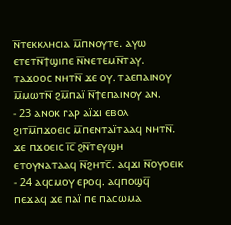ⲛ̅ⲧⲉⲕⲕⲗⲏⲥⲓⲁ ⲙ̅ⲡⲛⲟⲩⲧⲉ. ⲁⲩⲱ ⲉⲧⲉⲧⲛ̅ϯϣⲓⲡⲉ ⲛ̅ⲛⲉⲧⲉⲙⲛ̅ⲧⲁⲩ. ⲧⲁϫⲟⲟⲥ ⲛⲏⲧⲛ̅ ϫⲉ ⲟⲩ. ⲧⲁⲉⲡⲁⲓⲛⲟⲩ ⲙ̅ⲙⲱⲧⲛ̅ ϩⲙ̅ⲡⲁⲓ̈ ⲛ̅ϯⲉⲡⲁⲓⲛⲟⲩ ⲁⲛ.
- 23 ⲁⲛⲟⲕ ⲅⲁⲣ ⲁⲓ̈ϫⲓ ⲉⲃⲟⲗ ϩⲓⲧⲙ̅ⲡϫⲟⲉⲓⲥ ⲙ̅ⲡⲉⲛⲧⲁⲓ̈ⲧⲁⲁϥ ⲛⲏⲧⲛ̅. ϫⲉ ⲡϫⲟⲉⲓⲥ ⲓ̅ⲥ̅ ϩⲛ̅ⲧⲉⲩϣⲏ ⲉⲧⲟⲩⲛⲁⲧⲁⲁϥ ⲛ̅ϩⲏⲧⲥ̅. ⲁϥϫⲓ ⲛ̅ⲟⲩⲟⲉⲓⲕ
- 24 ⲁϥⲥⲙⲟⲩ ⲉⲣⲟϥ. ⲁϥⲡⲟϣϥ̅ ⲡⲉϫⲁϥ ϫⲉ ⲡⲁⲓ̈ ⲡⲉ ⲡⲁⲥⲱⲙⲁ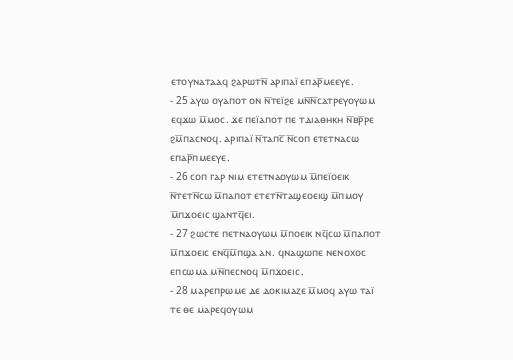ⲉⲧⲟⲩⲛⲁⲧⲁⲁϥ ϩⲁⲣⲱⲧⲛ̅ ⲁⲣⲓⲡⲁⲓ̈ ⲉⲡⲁⲣ̅ⲙⲉⲉⲩⲉ.
- 25 ⲁⲩⲱ ⲟⲩⲁⲡⲟⲧ ⲟⲛ ⲛ̅ⲧⲉⲓ̈ϩⲉ ⲙⲛ̅ⲛ̅ⲥⲁⲧⲣⲉⲩⲟⲩⲱⲙ ⲉϥϫⲱ ⲙ̅ⲙⲟⲥ. ϫⲉ ⲡⲉⲓ̈ⲁⲡⲟⲧ ⲡⲉ ⲧⲇⲓⲁⲑⲏⲕⲏ ⲛ̅ⲃⲣ̅ⲣⲉ ϩⲙ̅ⲡⲁⲥⲛⲟϥ. ⲁⲣⲓⲡⲁⲓ̈ ⲛ̅ⲧⲁⲡⲥ̅ ⲛ̅ⲥⲟⲡ ⲉⲧⲉⲧⲛⲁⲥⲱ ⲉⲡⲁⲣ̅ⲡⲙⲉⲉⲩⲉ.
- 26 ⲥⲟⲡ ⲅⲁⲣ ⲛⲓⲙ ⲉⲧⲉⲧⲛⲁⲟⲩⲱⲙ ⲙ̅ⲡⲉⲓ̈ⲟⲉⲓⲕ ⲛ̅ⲧⲉⲧⲛ̅ⲥⲱ ⲙ̅ⲡⲁⲡⲟⲧ ⲉⲧⲉⲧⲛ̅ⲧⲁϣⲉⲟⲉⲓϣ ⲙ̅ⲡⲙⲟⲩ ⲙ̅ⲡϫⲟⲉⲓⲥ ϣⲁⲛⲧϥ̅ⲉⲓ.
- 27 ϩⲱⲥⲧⲉ ⲡⲉⲧⲛⲁⲟⲩⲱⲙ ⲙ̅ⲡⲟⲉⲓⲕ ⲛϥ̅ⲥⲱ ⲙ̅ⲡⲁⲡⲟⲧ ⲙ̅ⲡϫⲟⲉⲓⲥ ⲉⲛϥ̅ⲙ̅ⲡϣⲁ ⲁⲛ. ϥⲛⲁϣⲱⲡⲉ ⲛⲉⲛⲟⲭⲟⲥ ⲉⲡⲥⲱⲙⲁ ⲙⲛ̅ⲡⲉⲥⲛⲟϥ ⲙ̅ⲡϫⲟⲉⲓⲥ.
- 28 ⲙⲁⲣⲉⲡⲣⲱⲙⲉ ⲇⲉ ⲇⲟⲕⲓⲙⲁⲍⲉ ⲙ̅ⲙⲟϥ ⲁⲩⲱ ⲧⲁⲓ̈ ⲧⲉ ⲑⲉ ⲙⲁⲣⲉϥⲟⲩⲱⲙ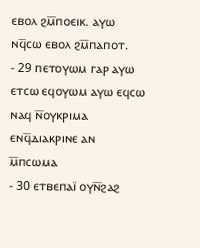ⲉⲃⲟⲗ ϩⲙ̅ⲡⲟⲉⲓⲕ. ⲁⲩⲱ ⲛϥ̅ⲥⲱ ⲉⲃⲟⲗ ϩⲙ̅ⲡⲁⲡⲟⲧ.
- 29 ⲡⲉⲧⲟⲩⲱⲙ ⲅⲁⲣ ⲁⲩⲱ ⲉⲧⲥⲱ ⲉϥⲟⲩⲱⲙ ⲁⲩⲱ ⲉϥⲥⲱ ⲛⲁϥ ⲛ̅ⲟⲩⲕⲣⲓⲙⲁ ⲉⲛϥ̅ⲇⲓⲁⲕⲣⲓⲛⲉ ⲁⲛ ⲙ̅ⲡⲥⲱⲙⲁ
- 30 ⲉⲧⲃⲉⲡⲁⲓ̈ ⲟⲩⲛ̅ϩⲁϩ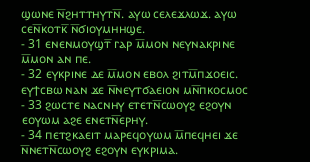ϣⲱⲛⲉ ⲛ̅ϩⲏⲧⲧⲏⲩⲧⲛ̅. ⲁⲩⲱ ⲥⲉⲗⲉϫⲗⲱϫ. ⲁⲩⲱ ⲥⲉⲛ̅ⲕⲟⲧⲕ̅ ⲛ̅ϭⲓⲟⲩⲙⲏⲏϣⲉ.
- 31 ⲉⲛⲉⲛⲙⲟⲩϣⲧ̅ ⲅⲁⲣ ⲙ̅ⲙⲟⲛ ⲛⲉⲩⲛⲁⲕⲣⲓⲛⲉ ⲙ̅ⲙⲟⲛ ⲁⲛ ⲡⲉ.
- 32 ⲉⲩⲕⲣⲓⲛⲉ ⲇⲉ ⲙ̅ⲙⲟⲛ ⲉⲃⲟⲗ ϩⲓⲧⲙ̅ⲡϫⲟⲉⲓⲥ. ⲉⲩϯⲥⲃⲱ ⲛⲁⲛ ϫⲉ ⲛ̅ⲛⲉⲩⲧϭⲁⲉⲓⲟⲛ ⲙⲛ̅ⲡⲕⲟⲥⲙⲟⲥ
- 33 ϩⲱⲥⲧⲉ ⲛⲁⲥⲛⲏⲩ ⲉⲧⲉⲧⲛ̅ⲥⲱⲟⲩϩ ⲉϩⲟⲩⲛ ⲉⲟⲩⲱⲙ ⲁϩⲉ ⲉⲛⲉⲧⲛ̅ⲉⲣⲏⲩ.
- 34 ⲡⲉⲧϩⲕⲁⲉⲓⲧ ⲙⲁⲣⲉϥⲟⲩⲱⲙ ⲙ̅ⲡⲉϥⲏⲉⲓ ϫⲉ ⲛ̅ⲛⲉⲧⲛ̅ⲥⲱⲟⲩϩ ⲉϩⲟⲩⲛ ⲉⲩⲕⲣⲓⲙⲁ.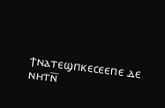ϯⲛⲁⲧⲉϣⲡⲕⲉⲥⲉⲉⲡⲉ ⲇⲉ ⲛⲏⲧⲛ̅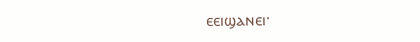ⲉⲉⲓϣⲁⲛⲉⲓ·